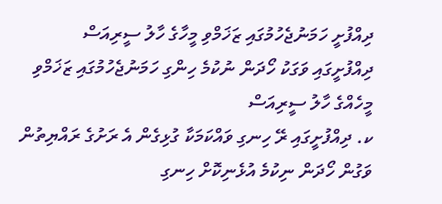ދިއްފުށީ ހަމަނުޖެހުމުގައި ޒަޚަމްވި މީހާގެ ހާލު ސީރިއަސް
ދިއްފުށީގައި ވަގަކު ހޯދަން ނުކުމެ ހިންގި ހަމަނުޖެހުމުގައި ޒަޚަމްވި މީހެއްގެ ހާލު ސީރިއަސް
ކ. ދިއްފުށީގައި ރޭ ހިނގި ވައްކަމަކާ ގުޅިގެން އެ ރަށުގެ ރައްޔިތުން ވަގުން ހޯދަން ނިކުމެ އުޅެނިކޮށް ހިނގި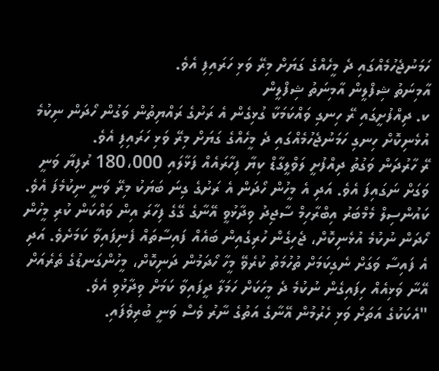ހަމަނުޖެހުމެއްގައި ދެ މީހެއްގެ ގަޔަށް މިރޭ ވަޅި ހަރައިފި އެވެ.
އާމިނަތު ޝިފްލީން އާމިނަތު ޝިފްލީން
ކ. ދިއްފުށީގައި ރޭ ހިނގި ވައްކަމަކާ ގުޅިގެން އެ ރަށުގެ ރައްޔިތުން ވަގުން ހޯދަން ނިކުމެ އުޅެނިކޮށް ހިނގި ހަމަނުޖެހުމެއްގައި ދެ މީހެއްގެ ގަޔަށް މިރޭ ވަޅި ހަރައިފި އެވެ.
ރޭ ހާރުދަން ވަގުތު ދިއްފުށީ ލަވްލީގާޑް ކިޔާ ފިހާރައެއް ފަޅާލައި 180،000 ރުފިޔާ ވަނީ ވަގަށް ނަގައިފަ އެވެ. އަދި އެ މީހުން ހޯދަން އެ ރަށުގެ ގިނަ ބަޔަކު މިރޭ ވަނީ ނިކުމެފަ އެވެ.
ކައުންސިލް މެމްބަރު އިބްރާހިމް ސާޖިދު ވިދާޅުވީ އޭނާގެ ގޭގެ ފިހާރަ އިން ވައްކަން ކުރި މީހުން ހޯދަން ނުކުމެ އުޅެނިކޮށް، ޖެހިގެން ހުރިގެއިން ބައެއް ފައިސާތައް ފެނިފައިވާ ކަމަށެވެ. އަދި އެ ފައިސާ ވަގަށް ނެގިކަމަށް ތުހުމަތު ކުރެވޭ މީހާ ހޯދަމުން ދަނިކޮށް، މީހުންގަނޑުގެ ތެރެއަށް އޭނާ ވަޅިއެއް ހިފައިގެން ނުކުމެ ދެ މީހަކަށް ހަމަލާ ދީފައިވާ ކަމަށް ވިދާޅުވި އެވެ.
"އެކަކުގެ އަތަށް ވަޅި ހެރުމުން އޭނާގެ އަތުގެ ނާރު ވެސް ވަނީ ބުރިވެފައި.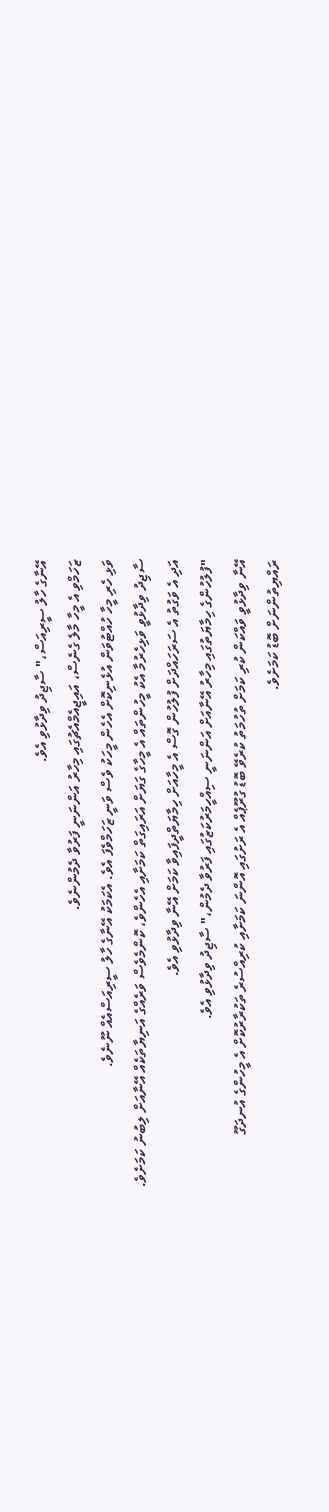އޭނާގެ ހާލު ސީރިއަސް،" ސާޖިދު ވިދާޅުވި އެވެ.
ޒަހަމްވި އެ މީހާ މާލެ ގެނެސް، އައިޖީއެމްއެޗުގައި މިހާރު އަންނަނީ ފަރުވާ ދެމުންނެވެ.
ވަޅި ހެރި މީހާ ހުއްޓުވަން އުޅެނިކޮށް އެހެން މީހަކު ވެސް ވަނީ ޒަހަމްވެފަ އެވެ. އެކަމަކު އޭނާގެ ހާލު ސީރިއަސްއެއް ނޫނެވެ.
ސާޖިދު ވިދާޅުވީ ވަޅިހެރުމާ އެކު މީހުންތައް އެ މީހާގެ ގަޔަށް އަރައިގަތް ކަމަށާއި އެހެންވެ، ކޮންމެވެސް ވަރެއްގެ އަނިޔާތަކެއް އޭނާއަށް ލިބުނު ކަމަށެވެ. އަދި އެ ވަގުތު އެ ސަރަހައްދަށް ފުލުހުން ގޮސް އެ މީހާއަށް ހިމާޔަތްދީފައިވާ ކަމަށް އޭނާ ވިދާޅުވި އެވެ.
"ފުލުހުންގެ ހިމާޔަތުގައި މިހާރު އޭނާއަށް އަންނަނީ ސިއްހީމަރުކަޒުގައި ފަރުވާ ދެމުން،" ސާޖިދު ވިދާޅުވި އެވެ.
އޭނާ ވިދާޅުވީ ވައްކަން ކުރި ކަމަށް ތުހުމަތު ކުރެވޭ ބޮޑު ގުރޫޕެއް އެ ރަށުގައި އޮންނަ ކަމަށާއި ކުރިއްސުރެ ތަކުރާރުކޮށް އެ މީހުންގެ އުނދަގޫ ރައްޔިތުންނަށް ބޮޑު ކަމަށެވެ.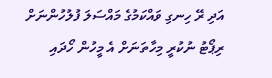އަދި ރޭ ހިނގި ވައްކަމުގެ މައްސަލަ ފުލުހުންނަށް ރިޕޯޓު ނުކުރީ މިހާތަނަށް އެ މީހުން ހޯދައި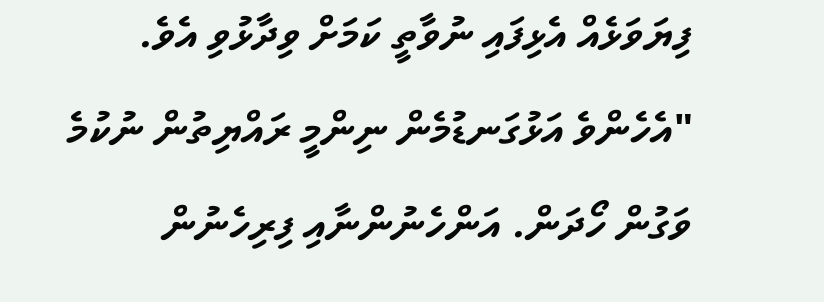ފިޔަވަޅެއް އެޅިފައި ނުވާތީ ކަމަށް ވިދާޅުވި އެވެ.
"އެހެންވެ އަޅުގަނޑުމެން ނިންމީ ރައްޔިތުން ނުކުމެ ވަގުން ހޯދަން. އަންހެނުންނާއި ފިރިހެނުން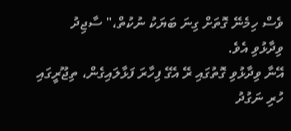ވެސް ހިމެނޭ ގޮތަށް ގިނަ ބަޔަކު ނުކުތް،" ސާޖިދު ވިދާޅުވި އެވެ.
އޭނާ ވިދާޅުވި ގޮތުގައި ރޭ އެގޭ ފިހާރަ ފަޅާލައިގެން، ތިޖޫރީގައި ހުރި ނަގުދު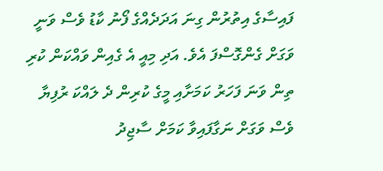ފައިސާގެ އިތުރުން ގިނަ އަދަދެއްގެ ފޯނު ކާޑު ވެސް ވަނީ ވަގަށް ގެންގޮސްފަ އެވެ. އަދި މިއީ އެ ގެއިން ވައްކަން ކުރި ތިން ވަނަ ފަހަރު ކަމަށާއި މީގެ ކުރިން ދެ ލައްކަ ރުފިޔާ ވެސް ވަގަށް ނަގާފައިވާ ކަމަށް ސާޖިދު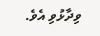ވިދާޅުވި އެވެ.